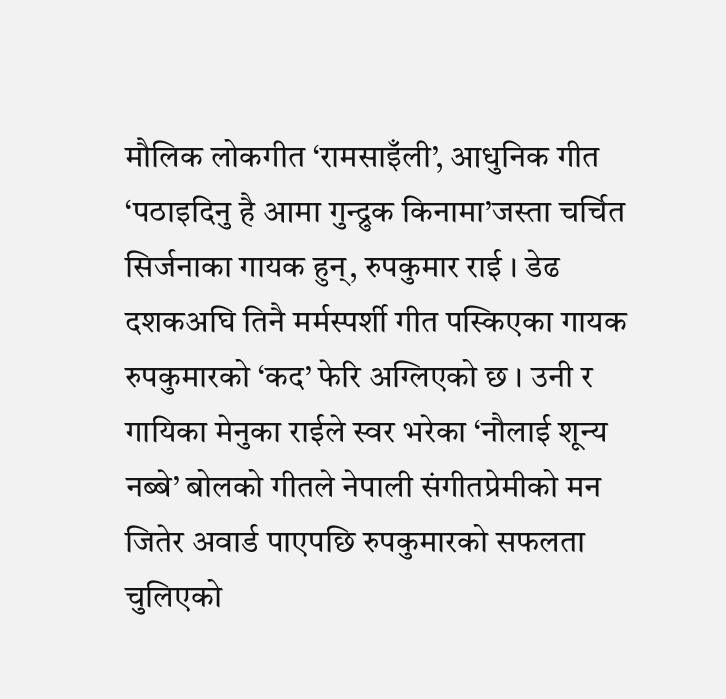मौलिक लोकगीत ‘रामसाइँली’, आधुनिक गीत ‘पठाइदिनु है आमा गुन्द्रुक किनामा’जस्ता चर्चित सिर्जनाका गायक हुन्, रुपकुमार राई । डेढ दशकअघि तिनै मर्मस्पर्शी गीत पस्किएका गायक रुपकुमारको ‘कद’ फेरि अग्लिएको छ । उनी र गायिका मेनुका राईले स्वर भरेका ‘नौलाई शून्य नब्बे’ बोलको गीतले नेपाली संगीतप्रेमीको मन जितेर अवार्ड पाएपछि रुपकुमारको सफलता चुलिएको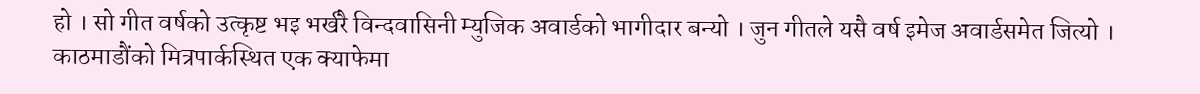हो । सो गीत वर्षको उत्कृष्ट भइ भर्खरै विन्दवासिनी म्युजिक अवार्डको भागीदार बन्यो । जुन गीतले यसै वर्ष इमेज अवार्डसमेत जित्यो ।
काठमाडौंको मित्रपार्कस्थित एक क्याफेमा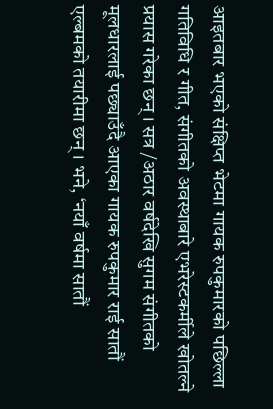आइतबार भएको संक्षिप्त भेटमा गायक रुपकुमारको पछिल्ला गतिविधि र गीत, संगीतको अवस्थाबारे एभरेस्टकर्मीले खोतल्ने प्रयास गरेका छन् । सत्र /अठार वर्षदेखि सुगम संगीतको मूलधारलाई पछ्याउँदै आएका गायक रुपकुमार राई सातौं एल्बमको तयारीमा छन् । भने, ‘नयाँ वर्षमा सातौं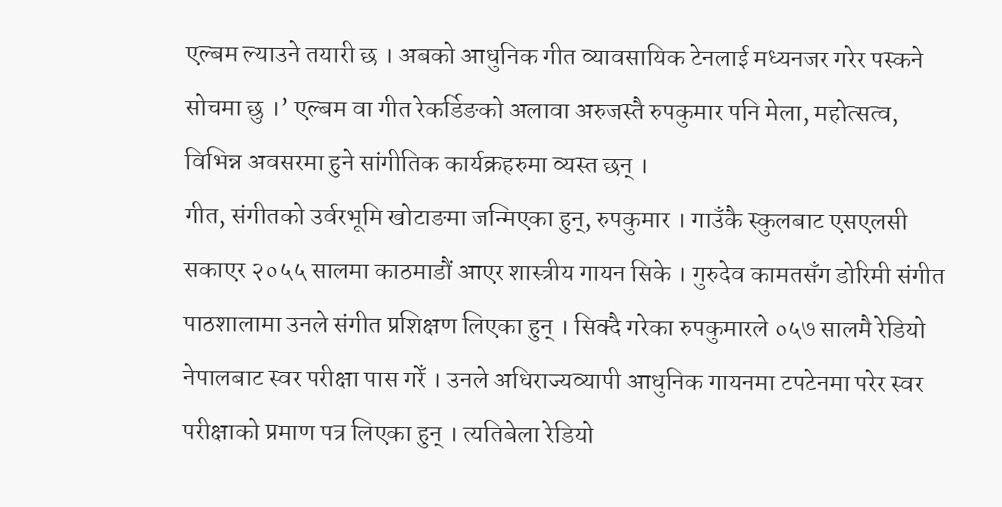एल्बम ल्याउने तयारी छ । अबको आधुनिक गीत व्यावसायिक टेनलाई मध्यनजर गरेर पस्कने सोचमा छु ।’ एल्बम वा गीत रेकर्डिङको अलावा अरुजस्तै रुपकुमार पनि मेला, महोत्सत्व, विभिन्न अवसरमा हुने सांगीतिक कार्यक्रहरुमा व्यस्त छन् ।
गीत, संगीतको उर्वरभूमि खोटाङमा जन्मिएका हुन्, रुपकुमार । गाउँकै स्कुलबाट एसएलसी सकाएर २०५५ सालमा काठमाडौं आएर शास्त्रीय गायन सिके । गुरुदेव कामतसँग डोरिमी संगीत पाठशालामा उनले संगीत प्रशिक्षण लिएका हुन् । सिक्दै गरेका रुपकुमारले ०५७ सालमै रेडियो नेपालबाट स्वर परीक्षा पास गरेँ । उनले अधिराज्यव्यापी आधुनिक गायनमा टपटेनमा परेर स्वर परीक्षाको प्रमाण पत्र लिएका हुन् । त्यतिबेला रेडियो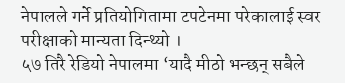नेपालले गर्ने प्रतियोगितामा टपटेनमा परेकालाई स्वर परीक्षाको मान्यता दिन्थ्यो ।
५७ तिरै रेडियो नेपालमा ‘यादै मीठो भन्छन् सबैले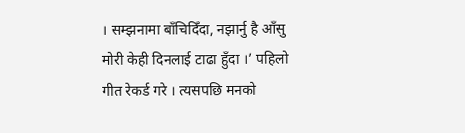। सम्झनामा बाँचिदिँदा, नझार्नु है आँसु मोरी केही दिनलाई टाढा हुँदा ।’ पहिलो गीत रेकर्ड गरे । त्यसपछि मनको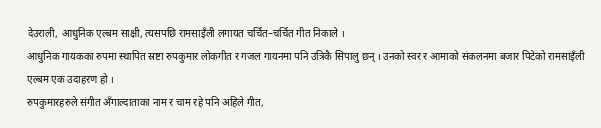देउराली, आधुनिक एल्बम साक्षी, त्यसपछि रामसाइँली लगायत चर्चित–चर्चित गीत निकाले ।
आधुनिक गायकका रुपमा स्थापित स्रष्टा रुपकुमार लोकगीत र गजल गायनमा पनि उत्रिकै सिपालु छन् । उनको स्वर र आमाको संकलनमा बजार पिटेको रामसाइँली एल्बम एक उदाहरण हो ।
रुपकुमारहरुले संगीत अँगाल्दाताका नाम र चाम रहे पनि अहिले गीत,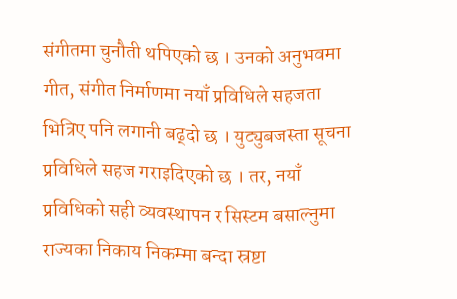संगीतमा चुनौती थपिएको छ । उनको अनुभवमा गीत, संगीत निर्माणमा नयाँ प्रविधिले सहजता भित्रिए पनि लगानी बढ्दो छ । युट्युबजस्ता सूचना प्रविधिले सहज गराइदिएको छ । तर, नयाँ प्रविधिको सही व्यवस्थापन र सिस्टम बसाल्नुमा राज्यका निकाय निकम्मा बन्दा स्रष्टा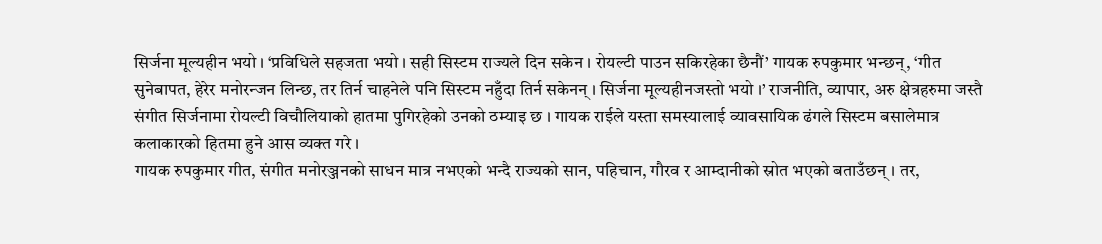सिर्जना मूल्यहीन भयो । ‘प्रविधिले सहजता भयो । सही सिस्टम राज्यले दिन सकेन । रोयल्टी पाउन सकिरहेका छैनौं’ गायक रुपकुमार भन्छन्, ‘गीत सुनेबापत, हेरेर मनोरन्जन लिन्छ, तर तिर्न चाहनेले पनि सिस्टम नहुँदा तिर्न सकेनन् । सिर्जना मूल्यहीनजस्तो भयो ।’ राजनीति, व्यापार, अरु क्षेत्रहरुमा जस्तै संगीत सिर्जनामा रोयल्टी विचौलियाको हातमा पुगिरहेको उनको ठम्याइ छ । गायक राईले यस्ता समस्यालाई व्यावसायिक ढंगले सिस्टम बसालेमात्र कलाकारको हितमा हुने आस व्यक्त गरे ।
गायक रुपकुमार गीत, संगीत मनोरञ्जनको साधन मात्र नभएको भन्दै राज्यको सान, पहिचान, गौरव र आम्दानीको स्रोत भएको बताउँछन् । तर,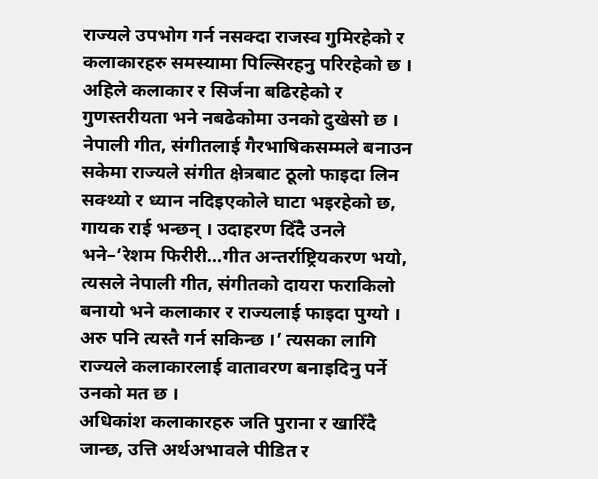राज्यले उपभोग गर्न नसक्दा राजस्व गुमिरहेको र कलाकारहरु समस्यामा पिल्सिरहनु परिरहेको छ । अहिले कलाकार र सिर्जना बढिरहेको र गुणस्तरीयता भने नबढेकोमा उनको दुखेसो छ । नेपाली गीत, संगीतलाई गैरभाषिकसम्मले बनाउन सकेमा राज्यले संगीत क्षेत्रबाट ठूलो फाइदा लिन सक्थ्यो र ध्यान नदिइएकोले घाटा भइरहेको छ, गायक राई भन्छन् । उदाहरण दिँदै उनले भने–‘रेशम फिरीरी…गीत अन्तर्राष्ट्रियकरण भयो, त्यसले नेपाली गीत, संगीतको दायरा फराकिलो बनायो भने कलाकार र राज्यलाई फाइदा पुग्यो । अरु पनि त्यस्तै गर्न सकिन्छ ।’ त्यसका लागि राज्यले कलाकारलाई वातावरण बनाइदिनु पर्ने उनको मत छ ।
अधिकांश कलाकारहरु जति पुराना र खारिँदै जान्छ, उत्ति अर्थअभावले पीडित र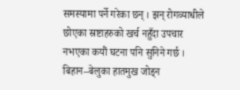समस्यामा पर्ने गरेका छन् । झन् रोगव्याधीले छोएका स्रष्टाहरुको खर्च नहुँदा उपचार नभएका कयौं घटना पनि सुनिने गर्छ । बिहान–बेलुका हातमुख जोड्न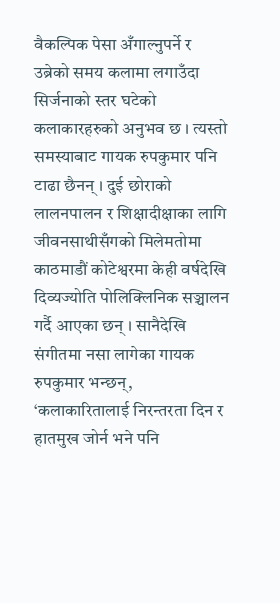वैकल्पिक पेसा अँगाल्नुपर्ने र उब्रेको समय कलामा लगाउँदा सिर्जनाको स्तर घटेको कलाकारहरुको अनुभव छ । त्यस्तो समस्याबाट गायक रुपकुमार पनि टाढा छैनन् । दुई छोराको लालनपालन र शिक्षादीक्षाका लागि जीवनसाथीसँगको मिलेमतोमा काठमाडौं कोटेश्वरमा केही वर्षदेखि दिव्यज्योति पोलिक्लिनिक सञ्चालन गर्दै आएका छन् । सानैदेखि संगीतमा नसा लागेका गायक रुपकुमार भन्छन्, ‘कलाकारितालाई निरन्तरता दिन र हातमुख जोर्न भने पनि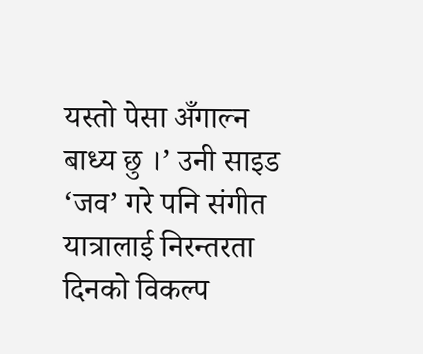यस्तो पेसा अँगाल्न बाध्य छु ।’ उनी साइड ‘जव’ गरे पनि संगीत यात्रालाई निरन्तरता दिनको विकल्प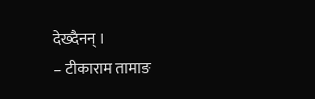देख्दैनन् ।
– टीकाराम तामाङ